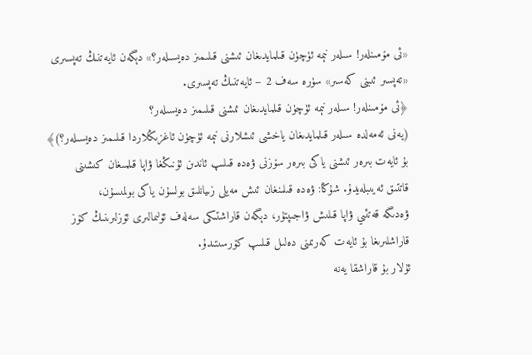«ئى مۆمىنلەر! سىلەر نېمە ئۈچۈن قىلمايدىغان ئىشنى قىلىمىز دەيسىلەر؟» دېگەن ئايەتنىڭ تەپسىرى
«تەپسىر ئىبنى كەسىر» سۈرە سەف 2 – ئايەتنىڭ تەپسىرى.
﴿ئى مۆمىنلەر! سىلەر نېمە ئۈچۈن قىلمايدىغان ئىشنى قىلىمىز دەيسىلەر؟
(يەنى ئەمەلدە سىلەر قىلمايدىغان ياخشى ئىشلارنى نېمە ئۈچۈن ئاغزىڭلاردا قىلىمىز دەيسىلەر؟)﴾
بۇ ئايەت بىرەر ئىشنى ياكى بىرەر سۆزنى ۋەدە قىلىپ ئاندىن ئۇنىڭغا ۋاپا قىلمىغان كىشىنى
قاتتىق ئەيىبلەيدۇ. شۇڭا: ۋەدە قىلىنغان ئىش مەيلى زىيانلىق بولسۇن ياكى بولمىسۇن،
ۋەدىگە قەتئىي ۋاپا قىلىش ۋاجىپتۇر، دېگەن قاراشتىكى سەلەف ئۆلىمالىرى ئۆزلىرىنىڭ كۆز
قاراشلىرىغا بۇ ئايەت كەرىمنى دەلىل قىلىپ كۆرسىتىدۇ.
ئۇلار بۇ قاراشقا يەنە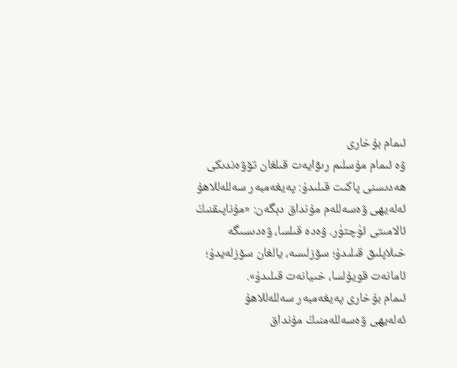ئىمام بۇخارى
ۋە ئىمام مۇسلىم رىۋايەت قىلغان تۆۋەندىكى ھەدىسنى پاكىت قىلىدۇ: پەيغەمبەر سەللەللاھۇ
ئەلەيھى ۋەسەللەم مۇنداق دېگەن: «مۇناپىقنىڭ ئالامىتى ئۈچتۈر. ۋەدە قىلسا، ۋەدىسىگە
خىلاپلىق قىلىدۇ؛ سۆزلىسە، يالغان سۆزلەيدۇ؛ ئامانەت قويۇلسا، خىيانەت قىلىدۇ».
ئىمام بۇخارى پەيغەمبەر سەللەللاھۇ
ئەلەيھى ۋەسەللەمنىڭ مۇنداق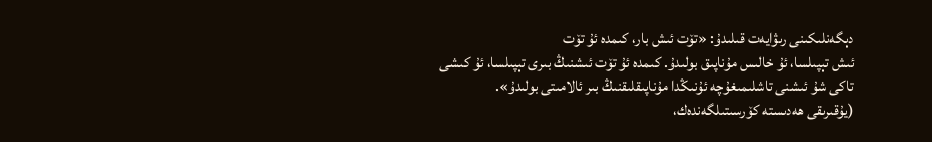دېگەنلىكىنى رىۋايەت قىلىدۇ: «تۆت ئىش بار، كىمدە ئۇ تۆت
ئىش تېپىلسا، ئۇ خالىس مۇناپىق بولىدۇ. كىمدە ئۇ تۆت ئىشنىڭ بىرى تېپىلسا، ئۇ كىشى
تاكى شۇ ئىشنى تاشلىمىغۇچە ئۇنىڭدا مۇناپىقلىقنىڭ بىر ئالامىتى بولىدۇ».
(يۇقىرىقى ھەدىستە كۆرسىتىلگەندەك،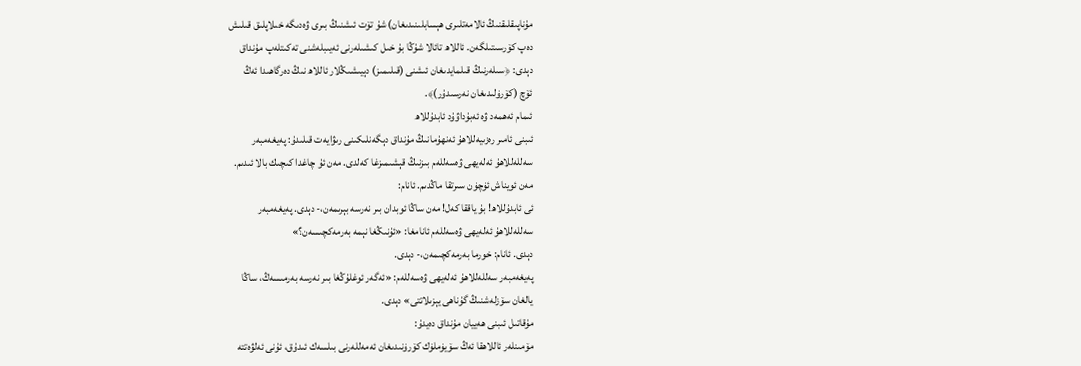مۇناپىقلىقنىڭ ئالامەتلىرى ھېسابلىنىدىغان) شۇ تۆت ئىشنىڭ بىرى ۋەدىگە خىلاپلىق قىلىش
دەپ كۆرسىتىلگەن. ئاللاھ تائالا شۇڭا بۇ خىل كىشىلەرنى ئەيىبلەشنى تەكىتلەپ مۇنداق
دېدى: ﴿سىلەرنىڭ قىلمايدىغان ئىشنى (قىلىمىز) دېيىشىڭلار ئاللاھ نىڭ دەرگاھىدا ئەڭ
ئۆچ (كۆرۈلىدىغان نەرسىدۇر)﴾.
ئىمام ئەھمەد ۋە ئەبۇداۋۇد ئابدۇللاھ
ئىبنى ئامىر رەزىيەللاھۇ ئەنھۇمانىڭ مۇنداق دېگەنلىكىنى رىۋايەت قىلىدۇ: پەيغەمبەر
سەللەللاھۇ ئەلەيھى ۋەسەللەم بىزنىڭ قېشىمىزغا كەلدى. مەن ئۇ چاغدا كىچىك بالا ئىدىم.
مەن ئويناش ئۈچۈن سىرتقا ماڭدىم. ئانام:
ئى ئابدۇللاھ! بۇ ياققا كەل! مەن ساڭا ئوبدان بىر نەرسە بېرىمەن،- دېدى. پەيغەمبەر
سەللەللاھۇ ئەلەيھى ۋەسەللەم ئانامغا: «ئۇنىڭغا نېمە بەرمەكچىسەن؟»
دېدى. ئانام: خورما بەرمەكچىمەن،- دېدى.
پەيغەمبەر سەللەللاھۇ ئەلەيھى ۋەسەللەم: «ئەگەر ئوغلۇڭغا بىر نەرسە بەرمىسەڭ، ساڭا
يالغان سۆزلەشنىڭ گۇناھى يېزىلاتتى» دېدى.
مۇقاتىل ئىبنى ھەييان مۇنداق دەيدۇ:
مۆمىنلەر ئاللاھقا ئەڭ سۆيۈملۈك كۆرۈنىدىغان ئەمەللەرنى بىلسەك ئىدۇق، ئۇنى ئەلۋەتتە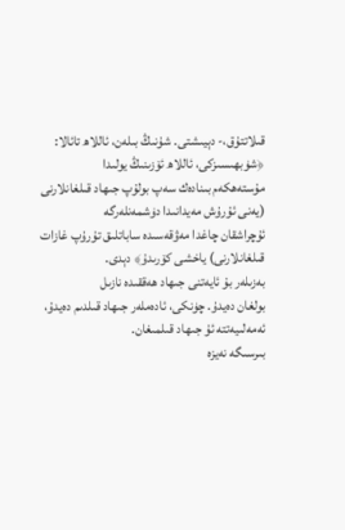قىلاتتۇق،- دېيىشتى. شۇنىڭ بىلەن، ئاللاھ تائالا: ﴿شۈبھىسىزكى، ئاللاھ ئۆزىنىڭ يولىدا
مۇستەھكەم بىنادەك سەپ بولۇپ جىھاد قىلغانلارنى (يەنى ئۇرۇش مەيدانىدا دۈشمەنلەرگە
ئۇچراشقان چاغدا مەۋقەسىدە ساباتلىق تۇرۇپ غازات قىلغانلارنى) ياخشى كۆرىدۇ﴾ دېدى.
بەزىلەر بۇ ئايەتنى جىھاد ھەققىدە نازىل
بولغان دەيدۇ. چۈنكى، ئادەملەر جىھاد قىلدىم دەيدۇ، ئەمەلىيەتتە ئۇ جىھاد قىلمىغان.
بىرسىگە نەيزە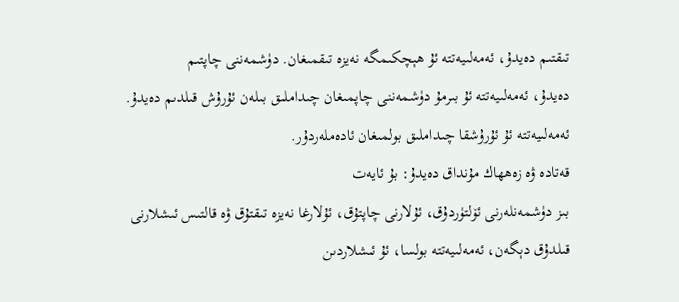تىقتىم دەيدۇ، ئەمەلىيەتتە ئۇ ھېچكىمگە نەيزە تىقمىغان. دۈشمەننى چاپتىم
دەيدۇ، ئەمەلىيەتتە ئۇ بىرمۇ دۈشمەننى چاپمىغان چىداملىق بىلەن ئۇرۇش قىلدىم دەيدۇ.
ئەمەلىيەتتە ئۇ ئۇرۇشقا چىداملىق بولمىغان ئادەملەردۇر.
قەتادە ۋە زەھھاك مۇنداق دەيدۇ: بۇ ئايەت
بىز دۈشمەنلەرنى ئۆلتۈردۇق، ئۇلارنى چاپتۇق، ئۇلارغا نەيزە تىقتۇق ۋە قالتىس ئىشلارنى
قىلدۇق دېگەن، ئەمەلىيەتتە بولسا، ئۇ ئىشلاردىن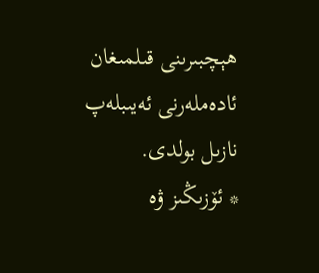ھېچبىرىنى قىلمىغان ئادەملەرنى ئەيىبلەپ
نازىل بولدى.
* ئۆزىڭىز ۋە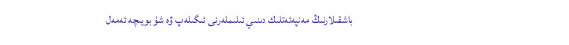باشقىلارنىڭ مەنپەئەتلىك دىنىي ئىلىملەرنى ئىگىلەپ ۋە شۇ بويىچە ئەمەل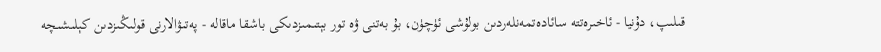قىلىپ، دۇنيا - ئاخىرەتتە سائادەتمەنلەردىن بولۇشى ئۈچۈن، بۇ بەتنى ۋە تور بېتىمىزدىكى باشقا ماقالە - پەتىۋالارنى قولىڭىزدىن كېلىشىچە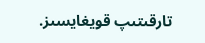تارقىتىپ قويغايسىز.